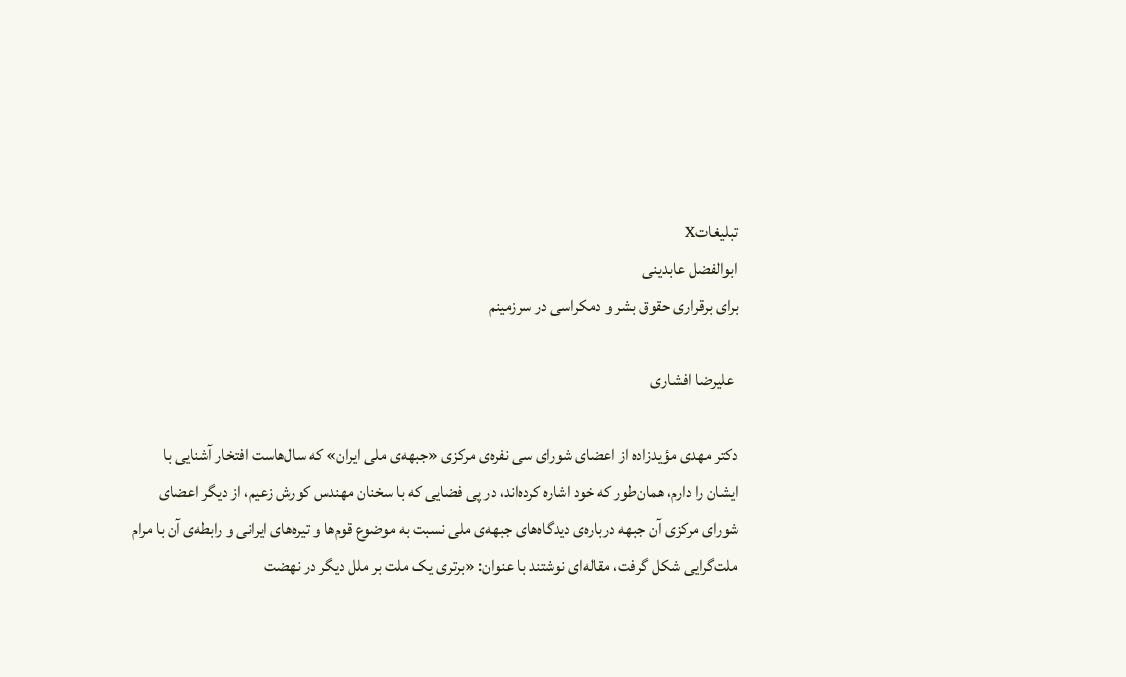تبليغاتX
ابوالفضل عابدینی
برای برقراری حقوق بشر و دمکراسی در سرزمینم

 علیرضا افشاری

دکتر مهدی مؤیدزاده از اعضای شورای سی نفره‌ی مرکزی «جبهه‌ی ملی ایران» که سال‌هاست افتخار آشنایی با ایشان را دارم، همان‌طور که خود اشاره کرده‌اند، در پی فضایی که با سخنان مهندس کورش زعیم، از دیگر اعضای شورای مرکزی آن جبهه درباره‌ی دیدگاه‌های جبهه‌ی ملی نسبت به موضوع قوم‌ها و تیره‌های ایرانی و رابطه‌ی آن با مرام ملت‌گرایی شکل گرفت، مقاله‌ای نوشتند با عنوان: «برتری یک ملت بر ملل دیگر در نهضت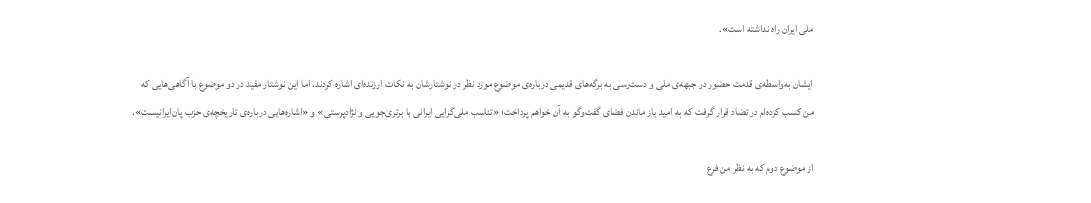ملی ایران راه نداشته است».

ایشان به‌واسطه‌ی قدمت حضور در جبهه‌ی ملی و دست‌رسی به برگه‌های قدیمی درباره‌ی موضوع مورد نظر در نوشتارشان به نکات ارزنده‌ای اشاره کردند. اما این نوشتار مفید در دو موضوع با آگاهی‌هایی که من کسب کرده‌ام در تضاد قرار گرفت که به امید باز ماندن فضای گفت‌وگو به آن خواهم پرداخت؛ «تناسب ملی‌گرایی ایرانی با برتری‌جویی و نژادپرستی» و «اشاره‌هایی درباره‌ی تاریخچه‌ی حزب پان‌ایرانیست».

از موضوع دوم که به نظر من فرع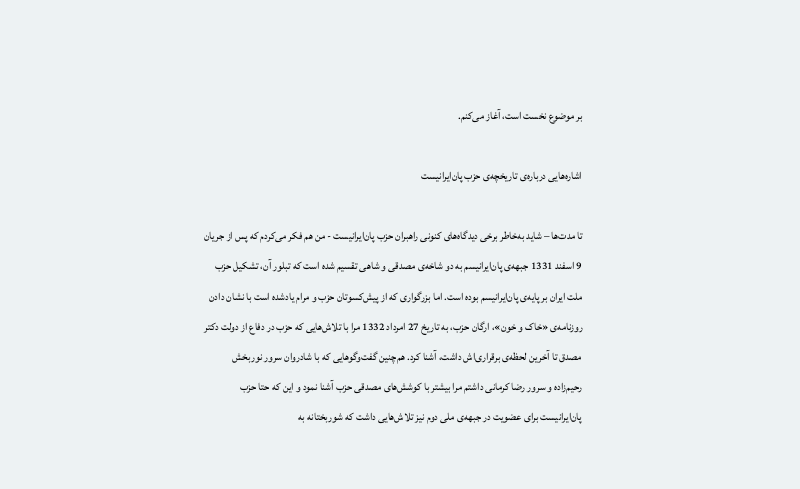بر موضوع نخست است، آغاز می‌کنم.

اشاره‌هایی درباره‌ی تاریخچه‌ی حزب پان‌ایرانیست

تا مدت‌ها – شاید به‌خاطر برخی دیدگاه‌های کنونی راهبران حزب پان‌ایرانیست - من هم فکر می‌کردم که پس از جریان 9 اسفند 1331 جبهه‌ی پان‌ایرانیسم به دو شاخه‌ی مصدقی و شاهی تقسیم شده است که تبلور آن، تشکیل حزب ملت ایران بر پایه‌ی پان‌ایرانیسم بوده است. اما بزرگواری که از پیش‌کسوتان حزب و مرام یادشده است با نشان دادن روزنامه‌ی «خاک و خون»، ارگان حزب، به تاریخ 27 امرداد 1332 مرا با تلاش‌هایی که حزب در دفاع از دولت دکتر مصدق تا آخرین لحظه‌ی برقراری‌اش داشت، آشنا کرد. هم‌چنین گفت‌وگوهایی که با شادروان سرور نوربخش رحیم‌زاده و سرور رضا کرمانی داشتم مرا بیشتر با کوشش‌های مصدقی حزب آشنا نمود و این که حتا حزب پان‌ایرانیست برای عضویت در جبهه‌ی ملی دوم نیز تلاش‌هایی داشت که شوربختانه به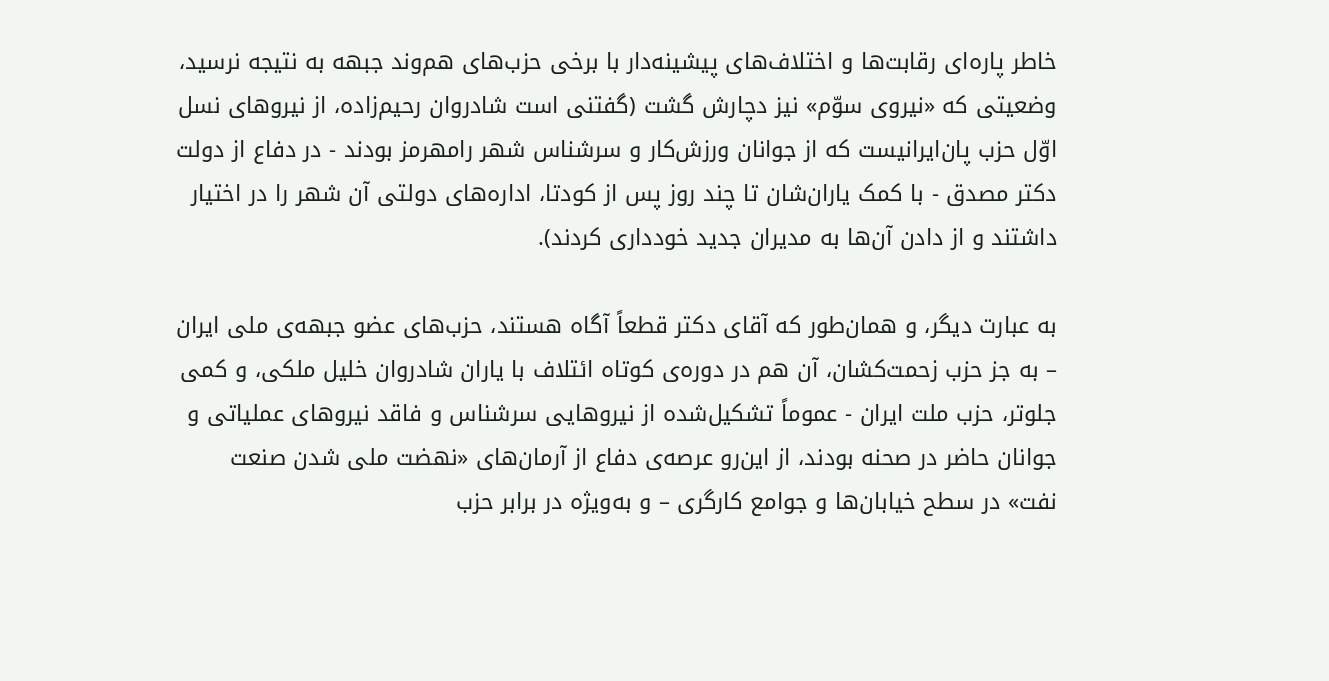خاطر پاره‌ای رقابت‌ها و اختلاف‌های پیشینه‌دار با برخی حزب‌های هم‌وند جبهه به نتیجه نرسید، وضعیتی که «نیروی سوّم» نیز دچارش گشت (گفتنی است شادروان رحیم‌زاده، از نیروهای نسل اوّل حزب پان‌ایرانیست که از جوانان ورزش‌کار و سرشناس شهر رامهرمز بودند - در دفاع از دولت دکتر مصدق - با کمک یاران‌شان تا چند روز پس از کودتا، اداره‌های دولتی آن شهر را در اختیار داشتند و از دادن آن‌ها به مدیران جدید خودداری کردند).

به عبارت دیگر، و همان‌طور که آقای دکتر قطعاً آگاه هستند، حزب‌های عضو جبهه‌ی ملی ایران – به جز حزب زحمت‌کشان، آن هم در دوره‌ی کوتاه ائتلاف با یاران شادروان خلیل ملکی، و کمی جلوتر، حزب ملت ایران - عموماً تشکیل‌شده از نیروهایی سرشناس و فاقد نیروهای عملیاتی و جوانان حاضر در صحنه بودند، از این‌رو عرصه‌ی دفاع از آرمان‌های «نهضت ملی شدن صنعت نفت» در سطح خیابان‌ها و جوامع کارگری – و به‌ویژه در برابر حزب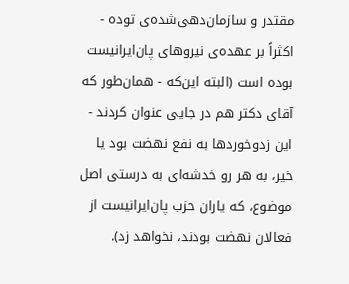مقتدر و سازمان‌دهی‌شده‌ی توده - اکثراً بر عهده‌ی نیروهای پان‌ایرانیست بوده است (البته این‌که - همان‌طور که آقای دکتر هم در جایی عنوان کردند - این زدوخوردها به نفع نهضت بود یا خیر، به هر رو خدشه‌ای به درستی اصل موضوع، که یاران حزب پان‌ایرانیست از فعالان نهضت بودند، نخواهد زد).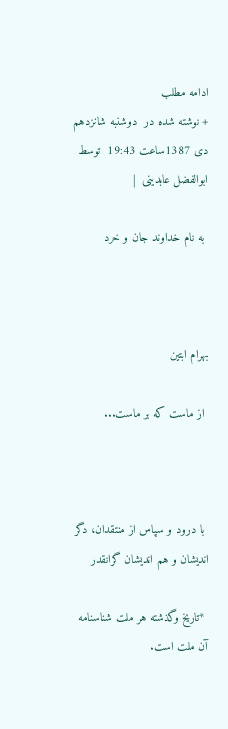ادامه مطلب
+ نوشته شده در  دوشنبه شانزدهم دی 1387ساعت 19:43  توسط ابوالفضل عابدینی  |

 به نام خداوند جان و خرد



بهرام ابتین

 از ماست که بر ماست...



 با درود و سپاس از منتقدان، دگر اندیشان و هم اندیشان گرانقدر

 *تاریخ وگذشته هر ملت شناسنامه آن ملت است.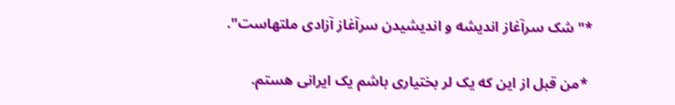*" شک سرآغاز اندیشه و اندیشیدن سرآغاز آزادی ملتهاست".

 *من قبل از این که یک لر بختیاری باشم یک ایرانی هستم.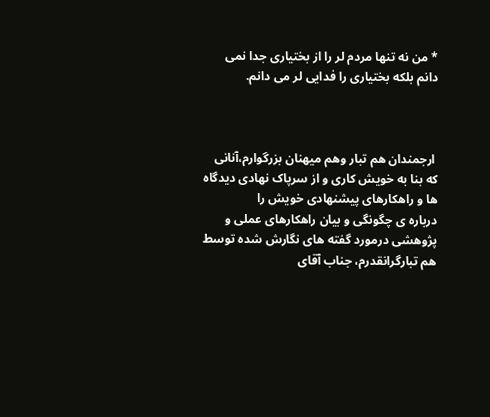* من نه تنها مردم لر را از بختیاری جدا نمی دانم بلکه بختیاری را فدایی لر می دانم.



 ارجمندان هم تبار وهم میهنان بزرگوارم،آنانی که بنا به خویش کاری و از سرپاک نهادی دیدگاه ها و راهکارهای پیشنهادی خویش را
درباره ی چگونگی و بیان راهکارهای عملی و پژوهشی درمورد گفته های نگارش شده توسط هم تبارگرانقدرم، جناب آقای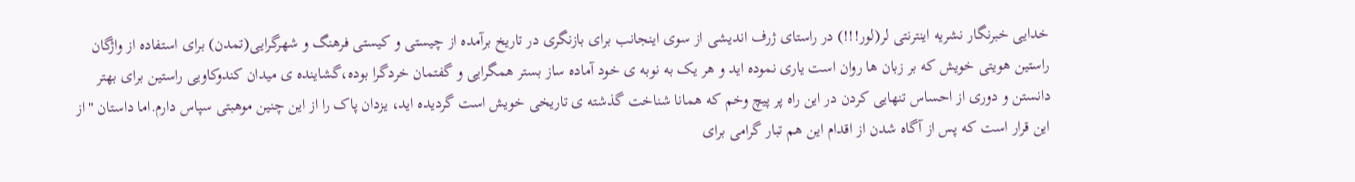خدایی خبرنگار نشریه اینترنتی لر(لور!!!) در راستای ژرف اندیشی از سوی اینجانب برای بازنگری در تاریخ برآمده از چیستی و کیستی فرهنگ و شهرگرایی(تمدن) برای استفاده از واژگان راستین هویتی خویش که بر زبان ها روان است یاری نموده اید و هر یک به نوبه ی خود آماده ساز بستر همگرایی و گفتمان خردگرا بوده،گشاینده ی میدان کندوکاویی راستین برای بهتر دانستن و دوری از احساس تنهایی کردن در این راه پر پیچ وخم که همانا شناخت گذشته ی تاریخی خویش است گردیده اید، یزدان پاک را از این چنین موهبتی سپاس دارم.اما داستان "از این قرار است که پس از آگاه شدن از اقدام این هم تبار گرامی برای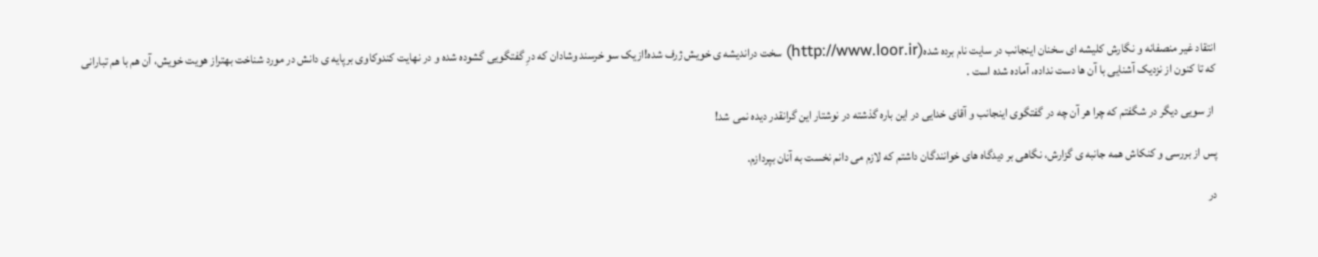انتقاد غیر منصفانه و نگارش کلیشه ای سخنان اینجانب در سایت نام برده شده(http://www.loor.ir) سخت دراندیشه ی خویش ژرف شده!ازیک سو خرسند وشادان که درِ گفتگویی گشوده شده و در نهایت کندوکاوی برپایه ی دانش در مورد شناخت بهتراز هویت خویش، آن هم با هم تبارانی که تا کنون از نزدیک آشنایی با آن ها دست نداده، آماده شده است .

 از سویی دیگر در شگفتم که چرا هر آن چه در گفتگوی اینجانب و آقای خدایی در این باره گذشته در نوشتار این گرانقدر دیده نمی شد!

پس از بررسی و کنکاش همه جانبه ی گزارش، نگاهی بر دیدگاه های خوانندگان داشتم که لازم می دانم نخست به آنان بپردازم.

در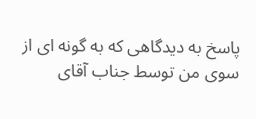پاسخ به دیدگاهی که به گونه ای از سوی من توسط جناب آقای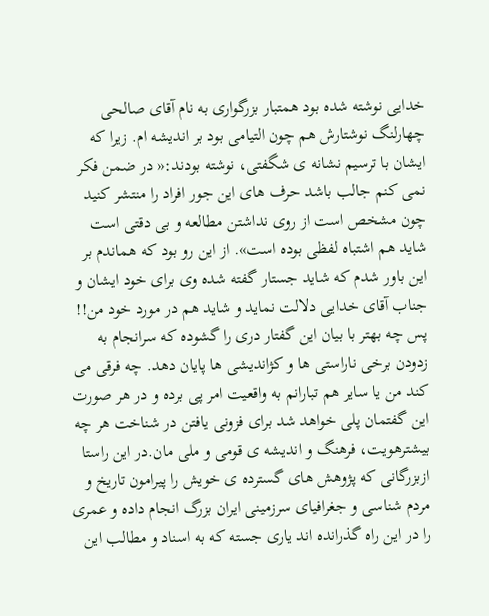خدایی نوشته شده بود همتبار بزرگواری به نام آقای صالحی چهارلنگ نوشتارش هم چون التیامی بود بر اندیشه ام. زیرا که ایشان با ترسیم نشانه ی شگفتی، نوشته بودند:« در ضمن فکر نمی کنم جالب باشد حرف های این جور افراد را منتشر کنید چون مشخص است از روی نداشتن مطالعه و بی دقتی است شاید هم اشتباه لفظی بوده است». از این رو بود که هماندم بر این باور شدم که شاید جستار گفته شده وی برای خود ایشان و جناب آقای خدایی دلالت نماید و شاید هم در مورد خود من!! پس چه بهتر با بیان این گفتار دری را گشوده که سرانجام به زدودن برخی ناراستی ها و کژاندیشی ها پایان دهد. چه فرقی می کند من یا سایر هم تبارانم به واقعیت امر پی برده و در هر صورت این گفتمان پلی خواهد شد برای فزونی یافتن در شناخت هر چه بیشترهویت، فرهنگ و اندیشه ی قومی و ملی مان.در این راستا  ازبزرگانی که پژوهش های گسترده ی خویش را پیرامون تاریخ و مردم شناسی و جغرافیای سرزمینی ایران بزرگ انجام داده و عمری را در این راه گذرانده اند یاری جسته که به اسناد و مطالب این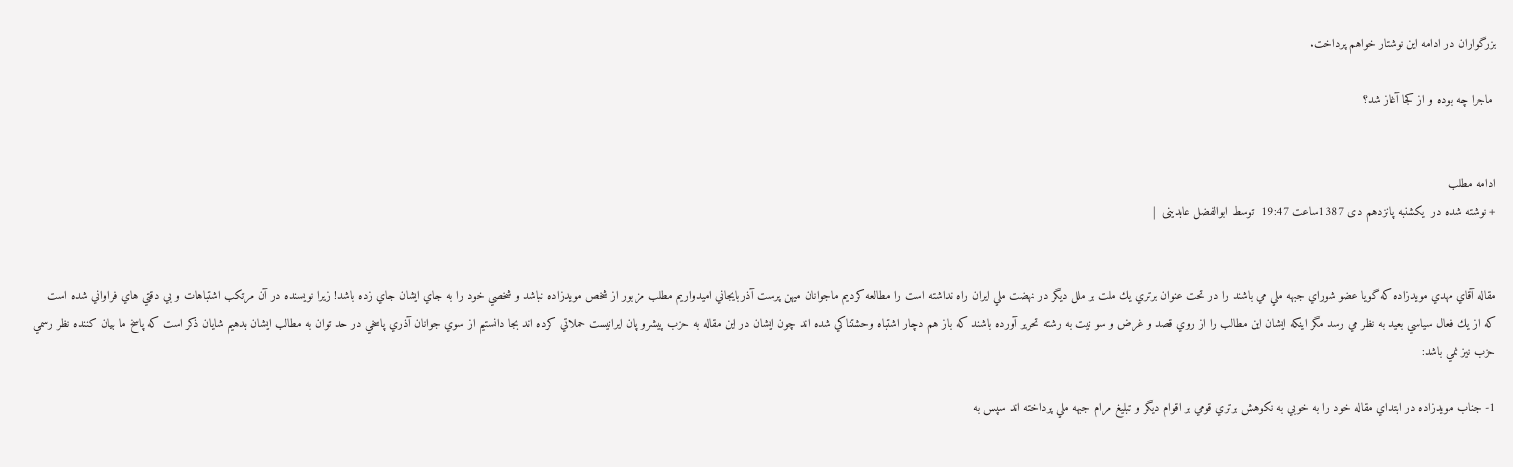بزرگواران در ادامه این نوشتار خواهم پرداخت.

 ماجرا چه بوده و از کجا آغاز شد؟


ادامه مطلب
+ نوشته شده در  یکشنبه پانزدهم دی 1387ساعت 19:47  توسط ابوالفضل عابدینی  |


مقاله آقاي مهدي مويدزاده كه گويا عضو شوراي جبهه ملي مي باشند را در تحت عنوان برتري يك ملت بر ملل ديگر در نهضت ملي ايران راه نداشته است را مطالعه كرديم ماجوانان ميهن پرست آذربايجاني اميدواريم مطلب مزبور از شخص مويدزاده نباشد و شخصي خود را به جاي ايشان جاي زده باشد! زيرا نويسنده در آن مرتكب اشتباهات و بي دقتي هاي فراواني شده است كه از يك فعال سياسي بعيد به نظر مي رسد مگر اينكه ايشان اين مطالب را از روي قصد و غرض و سو نيت به رشته تحرير آورده باشند كه باز هم دچار اشتباه وحشتناكي شده اند چون ايشان در اين مقاله به حزب پيشرو پان ايرانيست حملاتي كرده اند بجا دانستيم از سوي جوانان آذري پاسخي در حد توان به مطالب ايشان بدهيم شايان ذكر است كه پاسخ ما بيان كننده نظر رسمي حزب نيز نمي باشد:

1- جناب مويدزاده در ابتداي مقاله خود را به خوبي به نكوهش برتري قومي بر اقوام ديگر و تبليغ مرام جبهه ملي پرداخته اند سپس به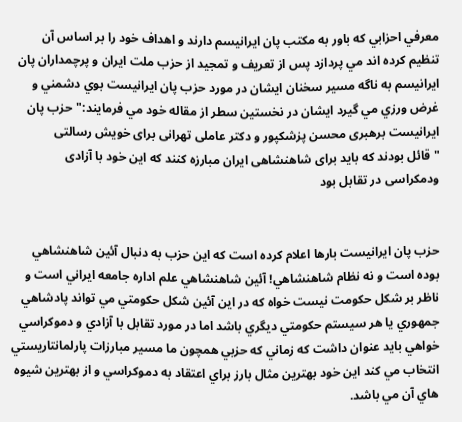معرفي احزابي كه باور به مكتب پان ايرانيسم دارند و اهداف خود را بر اساس آن تنظيم كرده اند مي پردازد پس از تعريف و تمجيد از حزب ملت ايران و پرچمداران پان ايرانيسم به ناگه مسير سخنان ايشان در مورد حزب پان ايرانيست بوي دشمني و غرض ورزي مي گيرد ايشان در نخستين سطر از مقاله خود مي فرمايند:"حزب پان ایرانیست برهبری محسن پزشکپور و دکتر عاملی تهرانی برای خویش رسالتی
"قائل بودند که باید برای شاهنشاهی ایران مبارزه کنند که این خود با آزادی ودمکراسی در تقابل بود


حزب پان ايرانيست بارها اعلام كرده است كه اين حزب به دنبال آئين شاهنشاهي بوده است و نه نظام شاهنشاهي! آئين شاهنشاهي علم اداره جامعه ايراني است و ناظر بر شكل حكومت نيست خواه كه در اين آئين شكل حكومتي مي تواند پادشاهي جمهوري يا هر سيستم حكومتي ديگري باشد اما در مورد تقابل با آزادي و دموكراسي خواهي بايد عنوان داشت كه زماني كه حزبي همچون ما مسير مبارزات پارلمانتاريستي انتخاب مي كند اين خود بهترين مثال بارز براي اعتقاد به دموكراسي و از بهترين شيوه هاي آن مي باشد.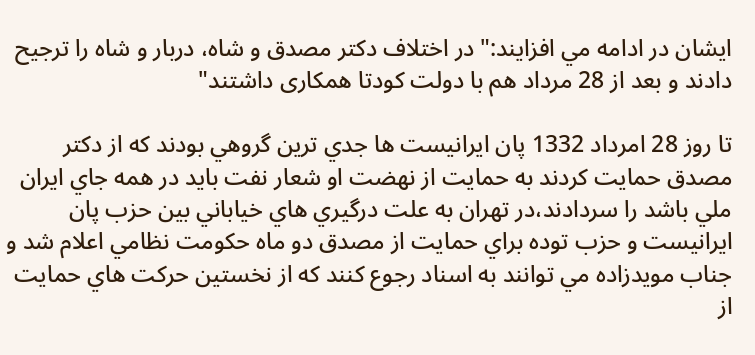ايشان در ادامه مي افزايند:"در اختلاف دکتر مصدق و شاه، دربار و شاه را ترجیح دادند و بعد از 28 مرداد هم با دولت کودتا همکاری داشتند"

تا روز 28 امرداد 1332 پان ايرانيست ها جدي ترين گروهي بودند كه از دكتر مصدق حمايت كردند به حمايت از نهضت او شعار نفت بايد در همه جاي ايران ملي باشد را سردادند،در تهران به علت درگيري هاي خياباني بين حزب پان ايرانيست و حزب توده براي حمايت از مصدق دو ماه حكومت نظامي اعلام شد و جناب مويدزاده مي توانند به اسناد رجوع كنند كه از نخستين حركت هاي حمايت از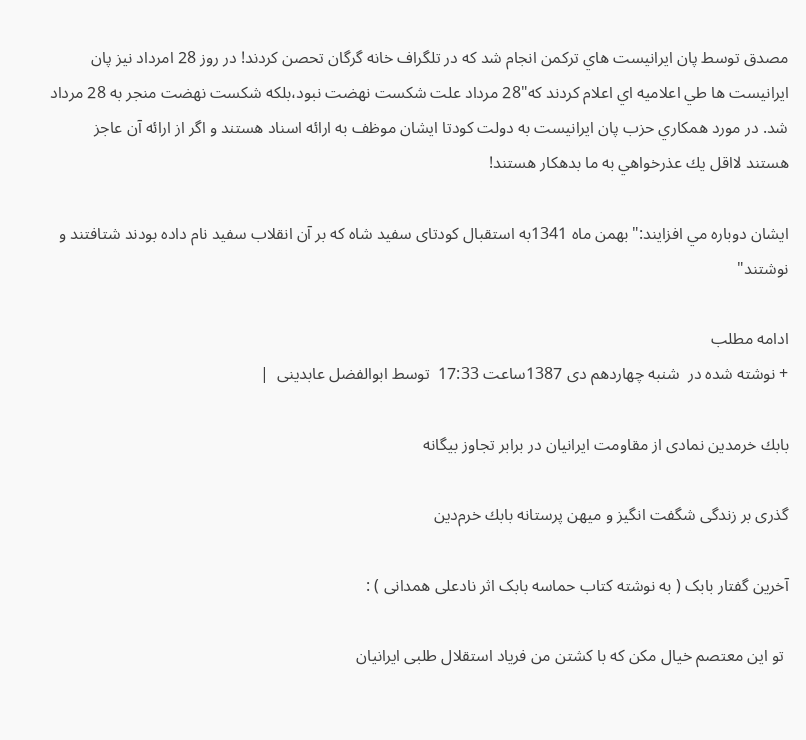مصدق توسط پان ايرانيست هاي تركمن انجام شد كه در تلگراف خانه گرگان تحصن كردند! در روز 28 امرداد نيز پان ايرانيست ها طي اعلاميه اي اعلام كردند كه"28 مرداد علت شكست نهضت نبود،بلكه شكست نهضت منجر به 28 مرداد شد. در مورد همكاري حزب پان ايرانيست به دولت كودتا ايشان موظف به ارائه اسناد هستند و اگر از ارائه آن عاجز هستند لااقل يك عذرخواهي به ما بدهكار هستند!

ايشان دوباره مي افزايند:"بهمن ماه 1341به استقبال کودتای سفید شاه که بر آن انقلاب سفید نام داده بودند شتافتند و نوشتند"

ادامه مطلب
+ نوشته شده در  شنبه چهاردهم دی 1387ساعت 17:33  توسط ابوالفضل عابدینی  |

بابك خرمدین نمادی از مقاومت ایرانیان در برابر تجاوز بیگانه

گذری بر زندگی شگفت انگیز و میهن پرستانه بابك خرم‌دين

آخرین گفتار بابک ( به نوشته کتاب حماسه بابک اثر نادعلی همدانی ) :

 تو این معتصم خیال مکن که با کشتن من فریاد استقلال طلبی ایرانیان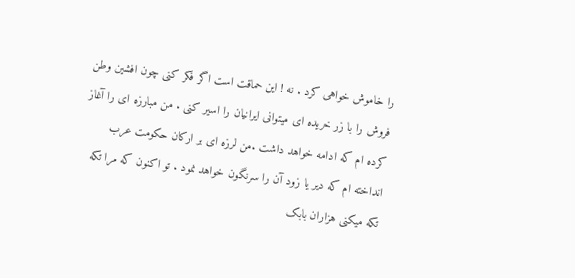را خاموش خواهی کرد . نه ! این حماقت است اگر فکر کنی چون افشین وطن فروش را با زر خریده ای میتوانی ایرانیان را اسیر کنی . من مبارزه ای را آغاز کرده ام که ادامه خواهد داشت .من لرزه ای بر ارکان حکومت عرب انداخته ام که دیر یا زود آن را سرنگون خواهد نمود . تو اکنون که مرا تکه تکه میکنی هزاران بابک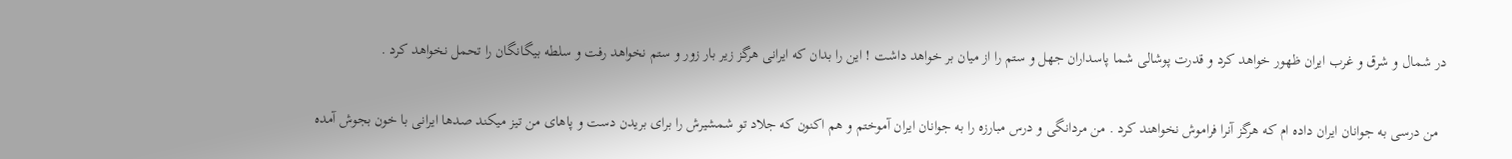در شمال و شرق و غرب ایران ظهور خواهد کرد و قدرت پوشالی شما پاسداران جهل و ستم را از میان بر خواهد داشت ! این را بدان که ایرانی هرگز زیر بار زور و ستم نخواهد رفت و سلطه بیگانگان را تحمل نخواهد کرد .

  من درسی به جوانان ایران داده ام که هرگز آنرا فراموش نخواهند کرد . من مردانگی و درس مبارزه را به جوانان ایران آموختم و هم اکنون که جلاد تو شمشیرش را برای بریدن دست و پاهای من تیز میکند صدها ایرانی با خون بجوش آمده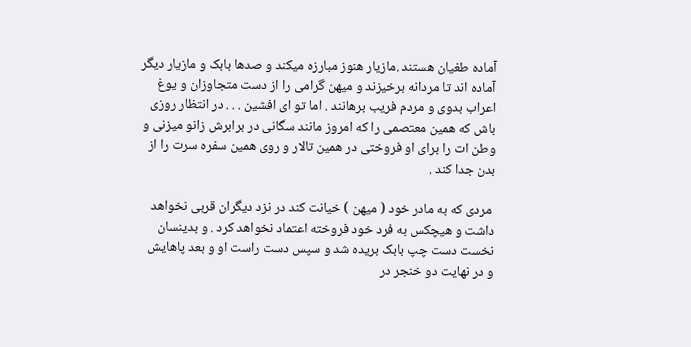آماده طغیان هستند .مازیار هنوز مبارزه میکند و صدها بابک و مازیار دیگر آماده اند تا مردانه برخیزند و میهن گرامی را از دست متجاوزان و یوغ اعراب بدوی و مردم فریب برهانند . اما تو ای افشین . . . در انتظار روزی باش که همین معتصمی را که امروز مانند سگانی در برابرش زانو میزنی و وطن ات را برای او فروختی در همین تالار و روی همین سفره سرت را از بدن جدا کند .

 مردی که به مادر خود ( میهن ) خیانت کند در نزد دیگران قربی نخواهد داشت و هیچکس به فرد خود فروخته اعتماد نخواهد کرد . و بدینسان نخست دست چپ بابک بریده شد و سپس دست راست او و بعد پاهایش و در نهایت دو خنجر در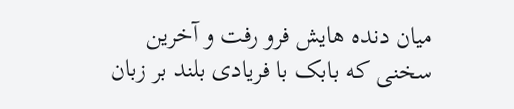میان دنده هایش فرو رفت و آخرین سخنی که بابک با فریادی بلند بر زبان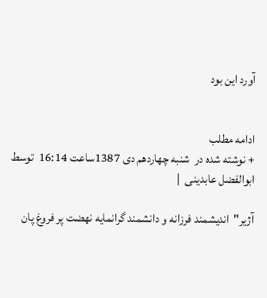آورد این بود


ادامه مطلب
+ نوشته شده در  شنبه چهاردهم دی 1387ساعت 16:14  توسط ابوالفضل عابدینی  |

آژیر"اندیشمند فرزانه و دانشمند گرانمایه نهضت پر فروغ پان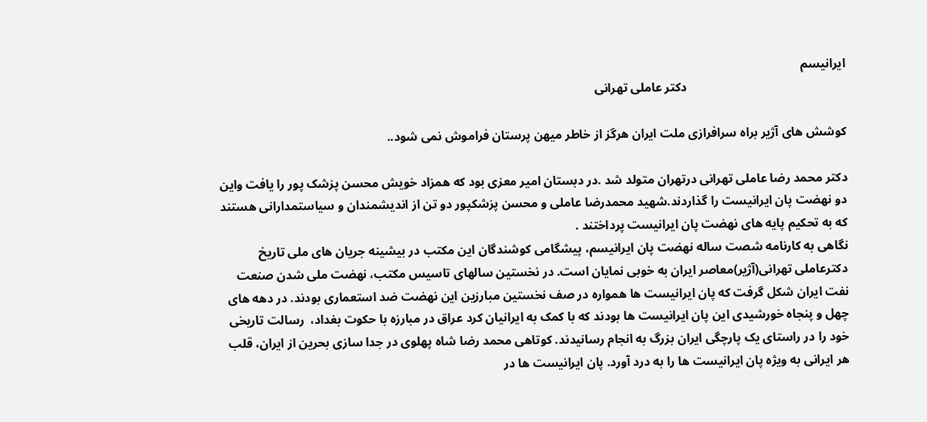ایرانیسم
                                                   دکتر عاملی تهرانی

کوشش های آژیر براه سرافرازی ملت ایران هرگز از خاطر میهن پرستان فراموش نمی شود..

دکتر محمد رضا عاملی تهرانی درتهران متولد شد .در دبستان امیر معزی بود که همزاد خویش محسن پزشک پور را یافت واین دو نهضت پان ایرانیست را گذاردند.شهید محمدرضا عاملی و محسن پزشکپور دو تن از اندیشمندان و سیاستمدارانی هستند که به تحکیم پایه های نهضت پان ایرانیست پرداختند .
نگاهی به کارنامه شصت ساله نهضت پان ایرانیسم، پیشگامی کوشندگان این مکتب در بیشینه جریان های ملی تاریخ دکترعاملی تهرانی(آژیر)معاصر ایران به خوبی نمایان است. در نخستین سالهای تاسیس مکتب، نهضت ملی شدن صنعت نفت ایران شکل گرفت که پان ایرانیست ها همواره در صف نخستین مبارزین این نهضت ضد استعماری بودند. در دهه های چهل و پنجاه خورشیدی این پان ایرانیست ها بودند که با کمک به ایرانیان کرد عراق در مبارزه با حکوت بغداد،  رسالت تاریخی خود را در راستای یک پارچگی ایران بزرگ به انجام رسانیدند. کوتاهی محمد رضا شاه پهلوی در جدا سازی بحرین از ایران، قلب هر ایرانی به ویژه پان ایرانیست ها را به درد آورد. پان ایرانیست ها در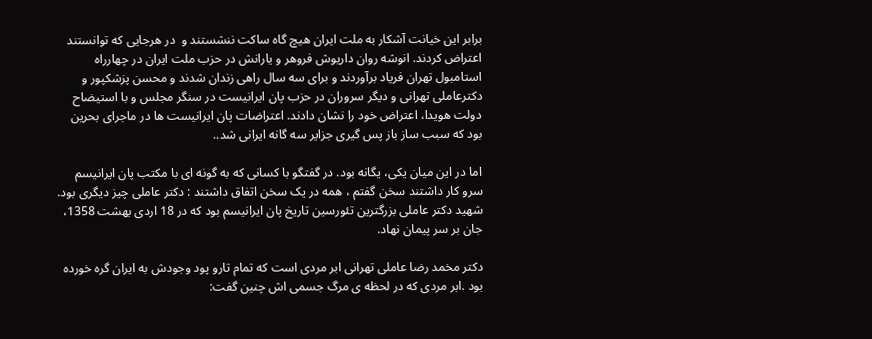برابر این خیانت آشکار به ملت ایران هیچ گاه ساکت ننشستند و  در هرجایی که توانستند اعتراض کردند. انوشه روان داریوش فروهر و یارانش در حزب ملت ایران در چهارراه استامبول تهران فریاد برآوردند و برای سه سال راهی زندان شدند و محسن پزشکپور و دکترعاملی تهرانی و دیگر سروران در حزب پان ایرانیست در سنگر مجلس و با استیضاح دولت هویدا، اعتراض خود را نشان دادند. اعتراضات پان ایرانیست ها در ماجرای بحرین بود که سبب ساز باز پس گیری جزایر سه گانه ایرانی شد..

اما در این میان یکی، یگانه بود. در گفتگو با کسانی که به گونه ای با مکتب پان ایرانیسم سرو کار داشتند سخن گفتم ، همه در یک سخن اتفاق داشتند : دکتر عاملی چیز دیگری بود. شهید دکتر عاملی بزرگترین تئورسین تاریخ پان ایرانیسم بود که در 18 اردی بهشت 1358، جان بر سر پیمان نهاد.

دکتر مخمد رضا عاملی تهرانی ابر مردی است که تمام تارو پود وجودش به ایران گره خورده بود .ابر مردی که در لحظه ی مرگ جسمی اش چنین گفت: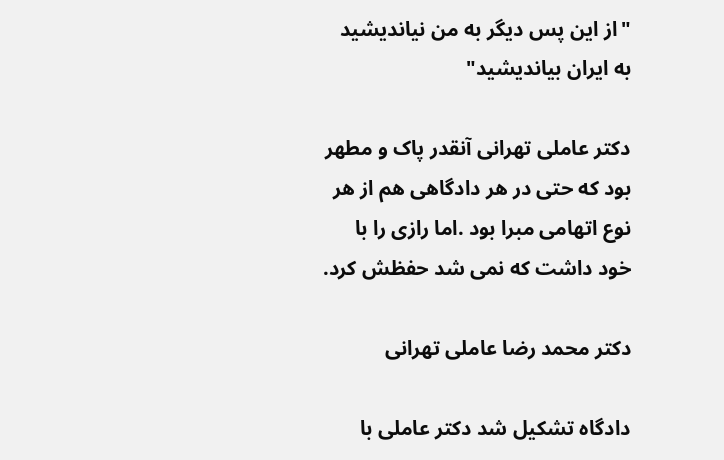"از این پس دیگر به من نیاندیشید به ایران بیاندیشید"

دکتر عاملی تهرانی آنقدر پاک و مطهر بود که حتی در هر دادگاهی هم از هر نوع اتهامی مبرا بود .اما رازی را با خود داشت که نمی شد حفظش کرد.

دکتر محمد رضا عاملی تهرانی

دادگاه تشکیل شد دکتر عاملی با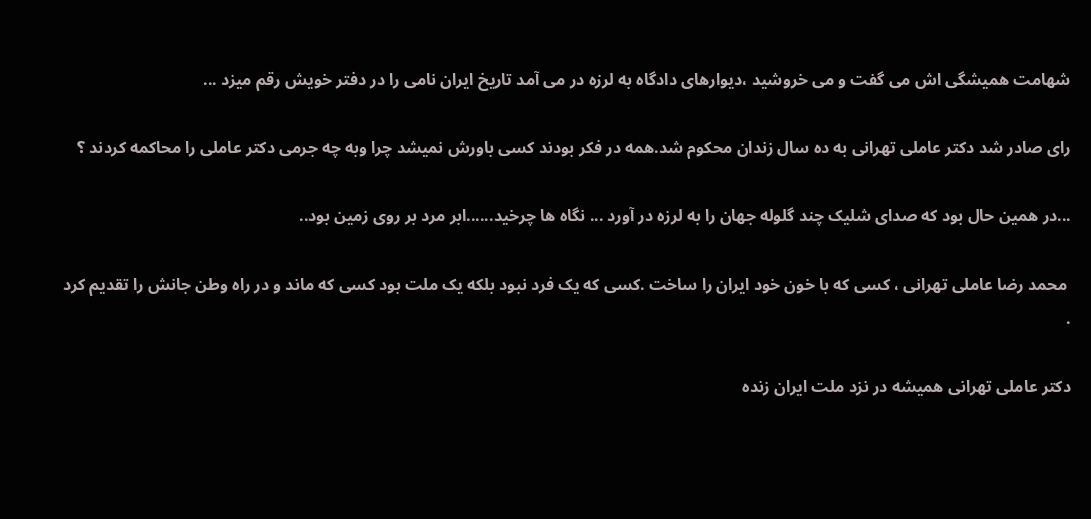شهامت همیشگی اش می گفت و می خروشید ،دیوارهای دادگاه به لرزه در می آمد تاریخ ایران نامی را در دفتر خویش رقم میزد ...

رای صادر شد دکتر عاملی تهرانی به ده سال زندان محکوم شد.همه در فکر بودند کسی باورش نمیشد چرا وبه چه جرمی دکتر عاملی را محاکمه کردند ؟

...در همین حال بود که صدای شلیک چند گلوله جهان را به لرزه در آورد ... نگاه ها چرخید......ابر مرد بر روی زمین بود..

 محمد رضا عاملی تهرانی ، کسی که با خون خود ایران را ساخت .کسی که یک فرد نبود بلکه یک ملت بود کسی که ماند و در راه وطن جانش را تقدیم کرد .

دکتر عاملی تهرانی همیشه در نزد ملت ایران زنده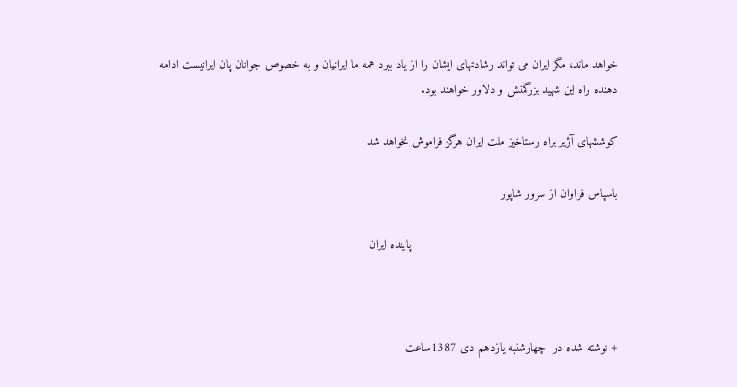خواهد ماند، مگر ایران می تواند رشادتهای ایشان را از یاد ببرد همه ما ایرانیان و به خصوص جوانان پان ایرانیست ادامه دهنده راه این شهید بزرگمنش و دلاور خواهند بود.

کوششهای آژیر براه رستاخیز ملت ایران هرگز فراموش نخواهد شد

باسپاس فراوان از سرور شاپور

                                                           پاینده ایران



+ نوشته شده در  چهارشنبه یازدهم دی 1387ساعت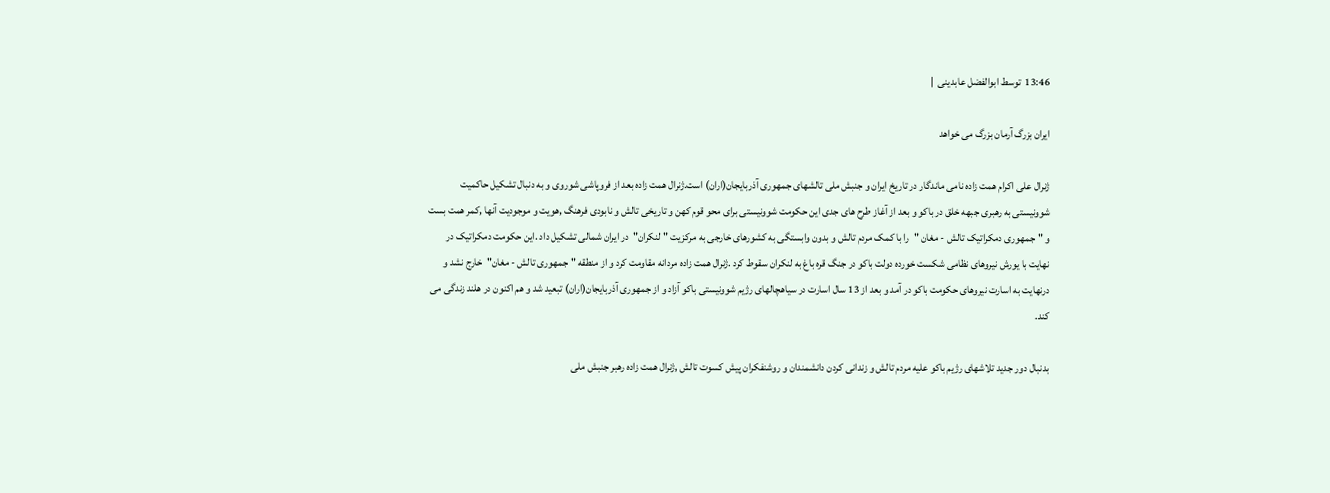13:46  توسط ابوالفضل عابدینی  |

ایران بزرگ آرمان بزرگ می خواهد

ژنرال علی اکرام همت زاده نامی ماندگار در تاریخ ایران و جنبش ملی تالشهای جمهوری آذربایجان(اران) است.ژنرال همت زاده بعد از فروپاشی شوروی و به دنبال تشکیل حاکمیت شوونیستی به رهبری جبهه خلق در باکو و بعد از آغاز طرح های جدی این حکومت شوونیستی برای محو قوم کهن و تاریخی تالش و نابودی فرهنگ ,هویت و موجودیت آنها ,کمر همت بست و "جمهوری دمکراتیک تالش - مغان "را با کمک مردم تالش و بدون وابستگی به کشورهای خارجی به مرکزیت "لنکران"در ایران شمالی تشکیل داد .این حکومت دمکراتیک در نهایت با یورش نیروهای نظامی شکست خورده دولت باکو در جنگ قره باغ به لنکران سقوط کرد .ژنرال همت زاده مردانه مقاومت کرد و از منطقه "جمهوری تالش - مغان"خارج نشد و   درنهایت به اسارت نیروهای حکومت باکو در آمد و بعد از 13 سال اسارت در سیاهچالهای رژیم شوونیستی باکو آزاد و از جمهوری آذربایجان(اران) تبعید شد و هم اکنون در هلند زندگی می کند.

بدنبال دور جدید تلاشهای رژیم باکو علیه مردم تالش و زندانی کردن دانشمندان و روشنفکران پیش کسوت تالش ,ژنرال همت زاده رهبر جنبش ملی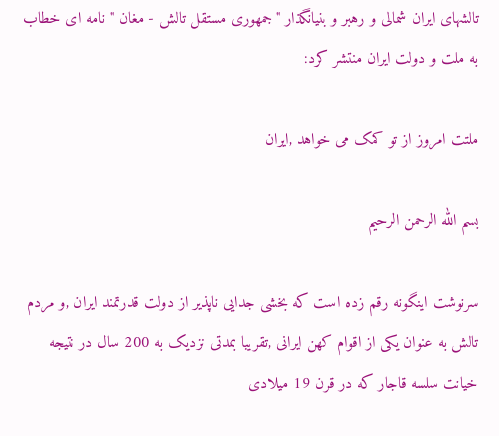تالشهای ایران شمالی و رهبر و بنیانگذار "جمهوری مستقل تالش - مغان "نامه ای خطاب به ملت و دولت ایران منتشر کرد:

ملتت امروز از تو کمک می خواهد ,ایران

بسم الله الرحمن الرحیم

سرنوشت اینگونه رقم زده است که بخشی جدایی ناپذیر از دولت قدرتمند ایران ,و مردم تالش به عنوان یکی از اقوام کهن ایرانی ,تقریبا بمدتی نزدیک به 200 سال در نتیجه خیانت سلسه قاجار که در قرن 19 میلادی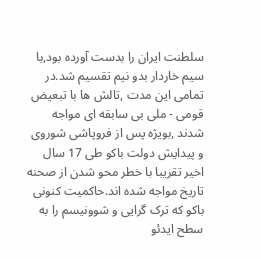سلطنت ایران را بدست آورده بود,با سیم خاردار بدو نیم تقسیم شد.در تمامی این مدت ,تالش ها با تبعیض قومی - ملی بی سابقه ای مواجه شدند ,بویژه پس از فروپاشی شوروی و پیدایش دولت باکو طی 17 سال اخیر تقریبا با خطر محو شدن از صحنه تاریخ مواجه شده اند.حاکمیت کنونی باکو که ترک گرایی و شوونیسم را به سطح ایدئو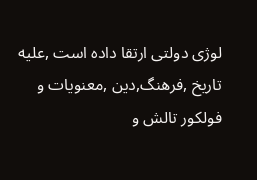لوژی دولتی ارتقا داده است ,علیه تاریخ ,فرهنگ,دین ,معنویات و فولکور تالش و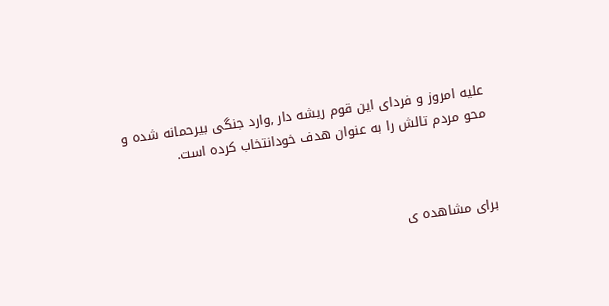علیه امروز و فردای این قوم ریشه دار ,وارد جنگی بیرحمانه شده و محو مردم تالش را به عنوان هدف خودانتخاب کرده است.



برای مشاهده ی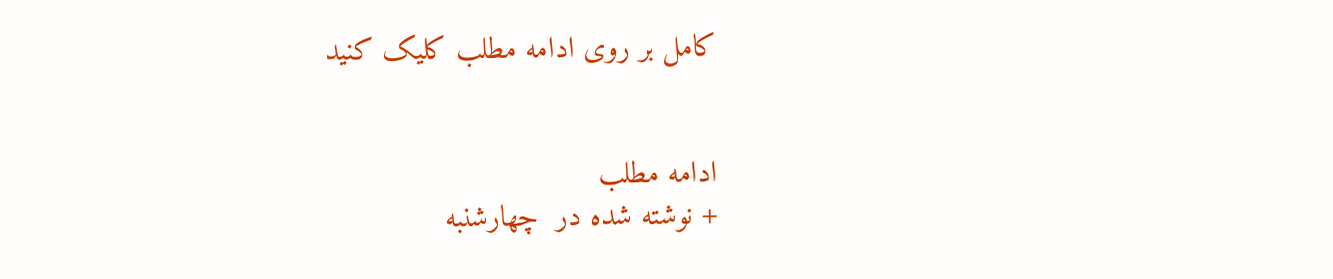کامل بر روی ادامه مطلب کلیک کنید


ادامه مطلب
+ نوشته شده در  چهارشنبه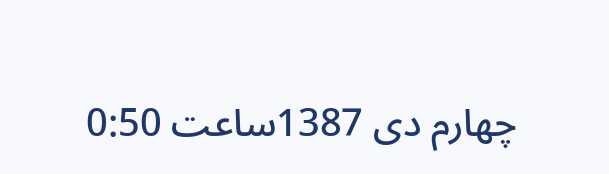چهارم دی 1387ساعت 0:50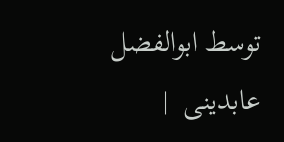توسط ابوالفضل عابدینی  |